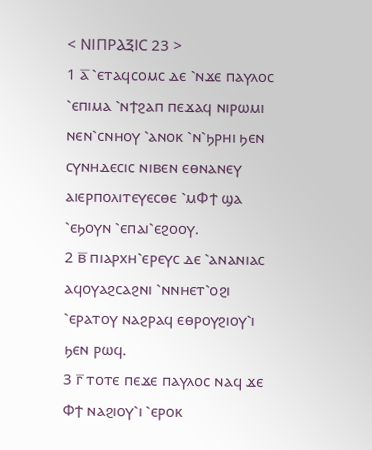< ⲚⲒⲠⲢⲀⲜⲒⲤ 23 >
1 ⲁ̅ ⳿ⲉⲧⲁϥⲥⲟⲙⲥ ⲇⲉ ⳿ⲛϫⲉ ⲡⲁⲩⲗⲟⲥ ⳿ⲉⲡⲓⲙⲁ ⳿ⲛϯϩⲁⲡ ⲡⲉϫⲁϥ ⲛⲓⲣⲱⲙⲓ ⲛⲉⲛ⳿ⲥⲛⲏⲟⲩ ⳿ⲁⲛⲟⲕ ⳿ⲛ⳿ϧⲣⲏⲓ ϧⲉⲛ ⲥⲩⲛⲏⲇⲉⲥⲓⲥ ⲛⲓⲃⲉⲛ ⲉⲑⲛⲁⲛⲉⲩ ⲁⲓⲉⲣⲡⲟⲗⲓⲧⲉⲩⲉⲥⲑⲉ ⳿ⲙⲪϯ ϣⲁ ⳿ⲉϧⲟⲩⲛ ⳿ⲉⲡⲁⲓ⳿ⲉϩⲟⲟⲩ.
2 ⲃ̅ ⲡⲓⲁⲣⲭⲏ⳿ⲉⲣⲉⲩⲥ ⲇⲉ ⳿ⲁⲛⲁⲛⲓⲁⲥ ⲁϥⲟⲩⲁϩⲥⲁϩⲛⲓ ⳿ⲛⲛⲏⲉⲧ⳿ⲟϩⲓ ⳿ⲉⲣⲁⲧⲟⲩ ⲛⲁϩⲣⲁϥ ⲉⲑⲣⲟⲩϩⲓⲟⲩ⳿ⲓ ϧⲉⲛ ⲣⲱϥ.
3 ⲅ̅ ⲧⲟⲧⲉ ⲡⲉϫⲉ ⲡⲁⲩⲗⲟⲥ ⲛⲁϥ ϫⲉ Ⲫϯ ⲛⲁϩⲓⲟⲩ⳿ⲓ ⳿ⲉⲣⲟⲕ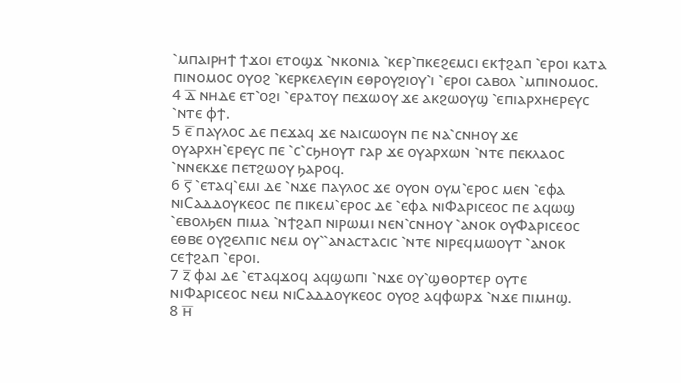⳿ⲙⲡⲁⲓⲣⲏϯ ϯϫⲟⲓ ⲉⲧⲟϣϫ ⳿ⲛⲕⲟⲛⲓⲁ ⳿ⲕⲉⲣ⳿ⲡⲕⲉϩⲉⲙⲥⲓ ⲉⲕϯϩⲁⲡ ⳿ⲉⲣⲟⲓ ⲕⲁⲧⲁ ⲡⲓⲛⲟⲙⲟⲥ ⲟⲩⲟϩ ⳿ⲕⲉⲣⲕⲉⲗⲉⲩⲓⲛ ⲉⲑⲣⲟⲩϩⲓⲟⲩ⳿ⲓ ⳿ⲉⲣⲟⲓ ⲥⲁⲃⲟⲗ ⳿ⲙⲡⲓⲛⲟⲙⲟⲥ.
4 ⲇ̅ ⲛⲏⲇⲉ ⲉⲧ⳿ⲟϩⲓ ⳿ⲉⲣⲁⲧⲟⲩ ⲡⲉϫⲱⲟⲩ ϫⲉ ⲁⲕϩⲱⲟⲩϣ ⳿ⲉⲡⲓⲁⲣⲭⲏⲉⲣⲉⲩⲥ ⳿ⲛⲧⲉ ⲫϯ.
5 ⲉ̅ ⲡⲁⲩⲗⲟⲥ ⲇⲉ ⲡⲉϫⲁϥ ϫⲉ ⲛⲁⲓⲥⲱⲟⲩⲛ ⲡⲉ ⲛⲁ⳿ⲥⲛⲏⲟⲩ ϫⲉ ⲟⲩⲁⲣⲭⲏ⳿ⲉⲣⲉⲩⲥ ⲡⲉ ⳿ⲥ⳿ⲥϧⲏⲟⲩⲧ ⲅⲁⲣ ϫⲉ ⲟⲩⲁⲣⲭⲱⲛ ⳿ⲛⲧⲉ ⲡⲉⲕⲗⲁⲟⲥ ⳿ⲛⲛⲉⲕϫⲉ ⲡⲉⲧϩⲱⲟⲩ ϧⲁⲣⲟϥ.
6 ⲋ̅ ⳿ⲉⲧⲁϥ⳿ⲉⲙⲓ ⲇⲉ ⳿ⲛϫⲉ ⲡⲁⲩⲗⲟⲥ ϫⲉ ⲟⲩⲟⲛ ⲟⲩⲙ⳿ⲉⲣⲟⲥ ⲙⲉⲛ ⳿ⲉⲫⲁ ⲛⲓⲤⲁⲇⲇⲟⲩⲕⲉⲟⲥ ⲡⲉ ⲡⲓⲕⲉⲙ⳿ⲉⲣⲟⲥ ⲇⲉ ⳿ⲉⲫⲁ ⲛⲓⲪⲁⲣⲓⲥⲉⲟⲥ ⲡⲉ ⲁϥⲱϣ ⳿ⲉⲃⲟⲗϧⲉⲛ ⲡⲓⲙⲁ ⳿ⲛϯϩⲁⲡ ⲛⲓⲣⲱⲙⲓ ⲛⲉⲛ⳿ⲥⲛⲏⲟⲩ ⳿ⲁⲛⲟⲕ ⲟⲩⲪⲁⲣⲓⲥⲉⲟⲥ ⲉⲑⲃⲉ ⲟⲩϩⲉⲗⲡⲓⲥ ⲛⲉⲙ ⲟⲩ⳿⳿ⲁⲛⲁⲥⲧⲁⲥⲓⲥ ⳿ⲛⲧⲉ ⲛⲓⲣⲉϥⲙⲱⲟⲩⲧ ⳿ⲁⲛⲟⲕ ⲥⲉϯϩⲁⲡ ⳿ⲉⲣⲟⲓ.
7 ⲍ̅ ⲫⲁⲓ ⲇⲉ ⳿ⲉⲧⲁϥϫⲟϥ ⲁϥϣⲱⲡⲓ ⳿ⲛϫⲉ ⲟⲩ⳿ϣⲑⲟⲣⲧⲉⲣ ⲟⲩⲧⲉ ⲛⲓⲪⲁⲣⲓⲥⲉⲟⲥ ⲛⲉⲙ ⲛⲓⲤⲁⲇⲇⲟⲩⲕⲉⲟⲥ ⲟⲩⲟϩ ⲁϥⲫⲱⲣϫ ⳿ⲛϫⲉ ⲡⲓⲙⲏϣ.
8 ⲏ̅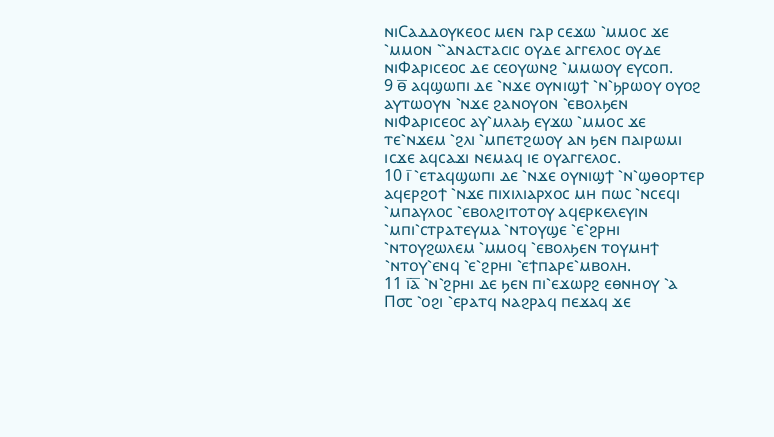ⲛⲓⲤⲁⲇⲇⲟⲩⲕⲉⲟⲥ ⲙⲉⲛ ⲅⲁⲣ ⲥⲉϫⲱ ⳿ⲙⲙⲟⲥ ϫⲉ ⳿ⲙⲙⲟⲛ ⳿⳿ⲁⲛⲁⲥⲧⲁⲥⲓⲥ ⲟⲩⲇⲉ ⲁⲅⲅⲉⲗⲟⲥ ⲟⲩⲇⲉ ⲛⲓⲪⲁⲣⲓⲥⲉⲟⲥ ⲇⲉ ⲥⲉⲟⲩⲱⲛϩ ⳿ⲙⲙⲱⲟⲩ ⲉⲩⲥⲟⲡ.
9 ⲑ̅ ⲁϥϣⲱⲡⲓ ⲇⲉ ⳿ⲛϫⲉ ⲟⲩⲛⲓϣϯ ⳿ⲛ⳿ϧⲣⲱⲟⲩ ⲟⲩⲟϩ ⲁⲩⲧⲱⲟⲩⲛ ⳿ⲛϫⲉ ϩⲁⲛⲟⲩⲟⲛ ⳿ⲉⲃⲟⲗϧⲉⲛ ⲛⲓⲪⲁⲣⲓⲥⲉⲟⲥ ⲁⲩ⳿ⲙⲗⲁϧ ⲉⲩϫⲱ ⳿ⲙⲙⲟⲥ ϫⲉ ⲧⲉ⳿ⲛϫⲉⲙ ⳿ϩⲗⲓ ⳿ⲙⲡⲉⲧϩⲱⲟⲩ ⲁⲛ ϧⲉⲛ ⲡⲁⲓⲣⲱⲙⲓ ⲓⲥϫⲉ ⲁϥⲥⲁϫⲓ ⲛⲉⲙⲁϥ ⲓⲉ ⲟⲩⲁⲅⲅⲉⲗⲟⲥ.
10 ⲓ̅ ⳿ⲉⲧⲁϥϣⲱⲡⲓ ⲇⲉ ⳿ⲛϫⲉ ⲟⲩⲛⲓϣϯ ⳿ⲛ⳿ϣⲑⲟⲣⲧⲉⲣ ⲁϥⲉⲣϩⲟϯ ⳿ⲛϫⲉ ⲡⲓⲭⲓⲗⲓⲁⲣⲭⲟⲥ ⲙⲏ ⲡⲱⲥ ⳿ⲛⲥⲉϥⲓ ⳿ⲙⲡⲁⲩⲗⲟⲥ ⳿ⲉⲃⲟⲗϩⲓⲧⲟⲧⲟⲩ ⲁϥⲉⲣⲕⲉⲗⲉⲩⲓⲛ ⳿ⲙⲡⲓ⳿ⲥⲧⲣⲁⲧⲉⲩⲙⲁ ⳿ⲛⲧⲟⲩϣⲉ ⳿ⲉ⳿ϩⲣⲏⲓ ⳿ⲛⲧⲟⲩϩⲱⲗⲉⲙ ⳿ⲙⲙⲟϥ ⳿ⲉⲃⲟⲗϧⲉⲛ ⲧⲟⲩⲙⲏϯ ⳿ⲛⲧⲟⲩ⳿ⲉⲛϥ ⳿ⲉ⳿ϩⲣⲏⲓ ⳿ⲉϯⲡⲁⲣⲉ⳿ⲙⲃⲟⲗⲏ.
11 ⲓ̅ⲁ̅ ⳿ⲛ⳿ϩⲣⲏⲓ ⲇⲉ ϧⲉⲛ ⲡⲓ⳿ⲉϫⲱⲣϩ ⲉⲑⲛⲏⲟⲩ ⳿ⲁ Ⲡ⳪ ⳿ⲟϩⲓ ⳿ⲉⲣⲁⲧϥ ⲛⲁϩⲣⲁϥ ⲡⲉϫⲁϥ ϫⲉ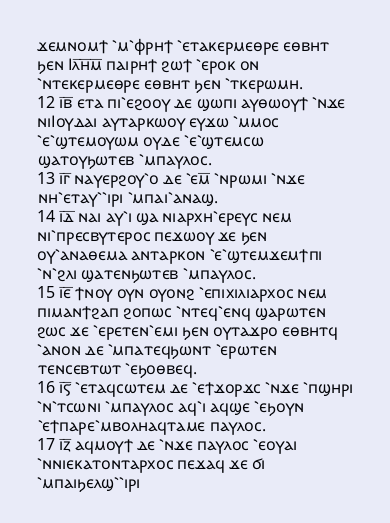ϫⲉⲙⲛⲟⲙϯ ⳿ⲙ⳿ⲫⲣⲏϯ ⳿ⲉⲧⲁⲕⲉⲣⲙⲉⲑⲣⲉ ⲉⲑⲃⲏⲧ ϧⲉⲛ Ⲓⲗ̅ⲏ̅ⲙ̅ ⲡⲁⲓⲣⲏϯ ϩⲱϯ ⳿ⲉⲣⲟⲕ ⲟⲛ ⳿ⲛⲧⲉⲕⲉⲣⲙⲉⲑⲣⲉ ⲉⲑⲃⲏⲧ ϧⲉⲛ ⳿ⲧⲕⲉⲣⲱⲙⲏ.
12 ⲓ̅ⲃ̅ ⲉⲧⲁ ⲡⲓ⳿ⲉϩⲟⲟⲩ ⲇⲉ ϣⲱⲡⲓ ⲁⲩⲑⲱⲟⲩϯ ⳿ⲛϫⲉ ⲛⲓⲒⲟⲩⲇⲁⲓ ⲁⲩⲧⲁⲣⲕⲱⲟⲩ ⲉⲩϫⲱ ⳿ⲙⲙⲟⲥ ⳿ⲉ⳿ϣⲧⲉⲙⲟⲩⲱⲙ ⲟⲩⲇⲉ ⳿ⲉ⳿ϣⲧⲉⲙⲥⲱ ϣⲁⲧⲟⲩϧⲱⲧⲉⲃ ⳿ⲙⲡⲁⲩⲗⲟⲥ.
13 ⲓ̅ⲅ̅ ⲛⲁⲩⲉⲣϩⲟⲩ⳿ⲟ ⲇⲉ ⳿ⲉⲙ̅ ⳿ⲛⲣⲱⲙⲓ ⳿ⲛϫⲉ ⲛⲏ⳿ⲉⲧⲁⲩ⳿⳿ⲓⲣⲓ ⳿ⲙⲡⲁⲓ⳿ⲁⲛⲁϣ.
14 ⲓ̅ⲇ̅ ⲛⲁⲓ ⲁⲩ⳿ⲓ ϣⲁ ⲛⲓⲁⲣⲭⲏ⳿ⲉⲣⲉⲩⲥ ⲛⲉⲙ ⲛⲓ⳿ⲡⲣⲉⲥⲃⲩⲧⲉⲣⲟⲥ ⲡⲉϫⲱⲟⲩ ϫⲉ ϧⲉⲛ ⲟⲩ⳿ⲁⲛⲁⲑⲉⲙⲁ ⲁⲛⲧⲁⲣⲕⲟⲛ ⳿ⲉ⳿ϣⲧⲉⲙϫⲉⲙϯⲡⲓ ⳿ⲛ⳿ϩⲗⲓ ϣⲁⲧⲉⲛϧⲱⲧⲉⲃ ⳿ⲙⲡⲁⲩⲗⲟⲥ.
15 ⲓ̅ⲉ̅ ϯⲛⲟⲩ ⲟⲩⲛ ⲟⲩⲟⲛϩ ⳿ⲉⲡⲓⲭⲓⲗⲓⲁⲣⲭⲟⲥ ⲛⲉⲙ ⲡⲓⲙⲁⲛϯϩⲁⲡ ϩⲟⲡⲱⲥ ⳿ⲛⲧⲉϥ⳿ⲉⲛϥ ϣⲁⲣⲱⲧⲉⲛ ϩⲱⲥ ϫⲉ ⳿ⲉⲣⲉⲧⲉⲛ⳿ⲉⲙⲓ ϧⲉⲛ ⲟⲩⲧⲁϫⲣⲟ ⲉⲑⲃⲏⲧϥ ⳿ⲁⲛⲟⲛ ⲇⲉ ⳿ⲙⲡⲁⲧⲉϥϧⲱⲛⲧ ⳿ⲉⲣⲱⲧⲉⲛ ⲧⲉⲛⲥⲉⲃⲧⲱⲧ ⳿ⲉϧⲟⲑⲃⲉϥ.
16 ⲓ̅ⲋ̅ ⳿ⲉⲧⲁϥⲥⲱⲧⲉⲙ ⲇⲉ ⳿ⲉϯϫⲟⲣϫⲥ ⳿ⲛϫⲉ ⳿ⲡϣⲏⲣⲓ ⳿ⲛ⳿ⲧⲥⲱⲛⲓ ⳿ⲙⲡⲁⲩⲗⲟⲥ ⲁϥ⳿ⲓ ⲁϥϣⲉ ⳿ⲉϧⲟⲩⲛ ⳿ⲉϯⲡⲁⲣⲉ⳿ⲙⲃⲟⲗⲏⲁϥⲧⲁⲙⲉ ⲡⲁⲩⲗⲟⲥ.
17 ⲓ̅ⲍ̅ ⲁϥⲙⲟⲩϯ ⲇⲉ ⳿ⲛϫⲉ ⲡⲁⲩⲗⲟⲥ ⳿ⲉⲟⲩⲁⲓ ⳿ⲛⲛⲓⲉⲕⲁⲧⲟⲛⲧⲁⲣⲭⲟⲥ ⲡⲉϫⲁϥ ϫⲉ ϭⲓ ⳿ⲙⲡⲁⲓϧⲉⲗϣ⳿⳿ⲓⲣⲓ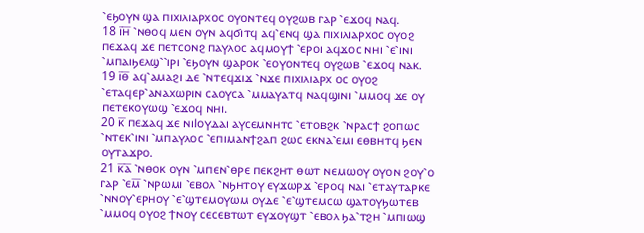⳿ⲉϧⲟⲩⲛ ϣⲁ ⲡⲓⲭⲓⲗⲓⲁⲣⲭⲟⲥ ⲟⲩⲟⲛⲧⲉϥ ⲟⲩϩⲱⲃ ⲅⲁⲣ ⳿ⲉϫⲟϥ ⲛⲁϥ.
18 ⲓ̅ⲏ̅ ⳿ⲛⲑⲟϥ ⲙⲉⲛ ⲟⲩⲛ ⲁϥϭⲓⲧϥ ⲁϥ⳿ⲉⲛϥ ϣⲁ ⲡⲓⲭⲓⲗⲓⲁⲣⲭⲟⲥ ⲟⲩⲟϩ ⲡⲉϫⲁϥ ϫⲉ ⲡⲉⲧⲥⲟⲛϩ ⲡⲁⲩⲗⲟⲥ ⲁϥⲙⲟⲩϯ ⳿ⲉⲣⲟⲓ ⲁϥϫⲟⲥ ⲛⲏⲓ ⳿ⲉ⳿ⲓⲛⲓ ⳿ⲙⲡⲁⲓϧⲉⲗϣ⳿⳿ⲓⲣⲓ ⳿ⲉϧⲟⲩⲛ ϣⲁⲣⲟⲕ ⳿ⲉⲟⲩⲟⲛⲧⲉϥ ⲟⲩϩⲱⲃ ⳿ⲉϫⲟϥ ⲛⲁⲕ.
19 ⲓ̅ⲑ̅ ⲁϥ⳿ⲁⲙⲁϩⲓ ⲇⲉ ⳿ⲛⲧⲉϥϫⲓϫ ⳿ⲛϫⲉ ⲡⲓⲭⲓⲗⲓⲁⲣⲭ ⲟⲥ ⲟⲩⲟϩ ⳿ⲉⲧⲁϥⲉⲣ⳿ⲁⲛⲁⲭⲱⲣⲓⲛ ⲥⲁⲟⲩⲥⲁ ⳿ⲙⲙⲁⲩⲁⲧϥ ⲛⲁϥϣⲓⲛⲓ ⳿ⲙⲙⲟϥ ϫⲉ ⲟⲩ ⲡⲉⲧⲉⲕⲟⲩⲱϣ ⳿ⲉϫⲟϥ ⲛⲏⲓ.
20 ⲕ̅ ⲡⲉϫⲁϥ ϫⲉ ⲛⲓⲒⲟⲩⲇⲁⲓ ⲁⲩⲥⲉⲙⲛⲏⲧⲥ ⳿ⲉⲧⲟⲃϩⲕ ⳿ⲛⲣⲁⲥϯ ϩⲟⲡⲱⲥ ⳿ⲛⲧⲉⲕ⳿ⲓⲛⲓ ⳿ⲙⲡⲁⲩⲗⲟⲥ ⳿ⲉⲡⲓⲙⲁⲛϯϩⲁⲡ ϩⲱⲥ ⲉⲕⲛⲁ⳿ⲉⲙⲓ ⲉⲑⲃⲏⲧϥ ϧⲉⲛ ⲟⲩⲧⲁϫⲣⲟ.
21 ⲕ̅ⲁ̅ ⳿ⲛⲑⲟⲕ ⲟⲩⲛ ⳿ⲙⲡⲉⲛ⳿ⲑⲣⲉ ⲡⲉⲕϩⲏⲧ ⲑⲱⲧ ⲛⲉⲙⲱⲟⲩ ⲟⲩⲟⲛ ϩⲟⲩ⳿ⲟ ⲅⲁⲣ ⳿ⲉⲙ̅ ⳿ⲛⲣⲱⲙⲓ ⳿ⲉⲃⲟⲗ ⳿ⲛϧⲏⲧⲟⲩ ⲉⲩϫⲱⲣϫ ⳿ⲉⲣⲟϥ ⲛⲁⲓ ⳿ⲉⲧⲁⲩⲧⲁⲣⲕⲉ ⳿ⲛⲛⲟⲩ⳿ⲉⲣⲏⲟⲩ ⳿ⲉ⳿ϣⲧⲉⲙⲟⲩⲱⲙ ⲟⲩⲇⲉ ⳿ⲉ⳿ϣⲧⲉⲙⲥⲱ ϣⲁⲧⲟⲩϧⲱⲧⲉⲃ ⳿ⲙⲙⲟϥ ⲟⲩⲟϩ ϯⲛⲟⲩ ⲥⲉⲥⲉⲃⲧⲱⲧ ⲉⲩϫⲟⲩϣⲧ ⳿ⲉⲃⲟⲗ ϧⲁ⳿ⲧϩⲏ ⳿ⲙⲡⲓⲱϣ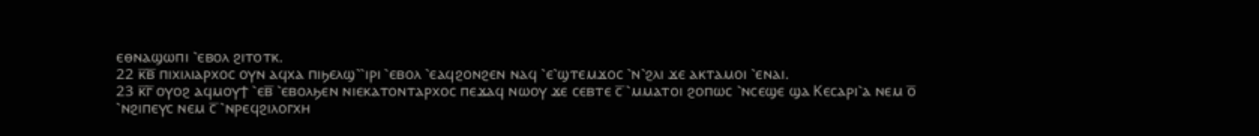ⲉⲑⲛⲁϣⲱⲡⲓ ⳿ⲉⲃⲟⲗ ϩⲓⲧⲟⲧⲕ.
22 ⲕ̅ⲃ̅ ⲡⲓⲭⲓⲗⲓⲁⲣⲭⲟⲥ ⲟⲩⲛ ⲁϥⲭⲁ ⲡⲓϧⲉⲗϣ⳿⳿ⲓⲣⲓ ⳿ⲉⲃⲟⲗ ⳿ⲉⲁϥϩⲟⲛϩⲉⲛ ⲛⲁϥ ⳿ⲉ⳿ϣⲧⲉⲙϫⲟⲥ ⳿ⲛ⳿ϩⲗⲓ ϫⲉ ⲁⲕⲧⲁⲙⲟⲓ ⳿ⲉⲛⲁⲓ.
23 ⲕ̅ⲅ̅ ⲟⲩⲟϩ ⲁϥⲙⲟⲩϯ ⳿ⲉⲃ̅ ⳿ⲉⲃⲟⲗϧⲉⲛ ⲛⲓⲉⲕⲁⲧⲟⲛⲧⲁⲣⲭⲟⲥ ⲡⲉϫⲁϥ ⲛⲱⲟⲩ ϫⲉ ⲥⲉⲃⲧⲉ ⲥ̅ ⳿ⲙⲙⲁⲧⲟⲓ ϩⲟⲡⲱⲥ ⳿ⲛⲥⲉϣⲉ ϣⲁ Ⲕⲉⲥⲁⲣⲓ⳿ⲁ ⲛⲉⲙ ⲟ̅ ⳿ⲛϩⲓⲡⲉⲩⲥ ⲛⲉⲙ ⲥ̅ ⳿ⲛⲣⲉϥϩⲓⲗⲟⲅⲭⲏ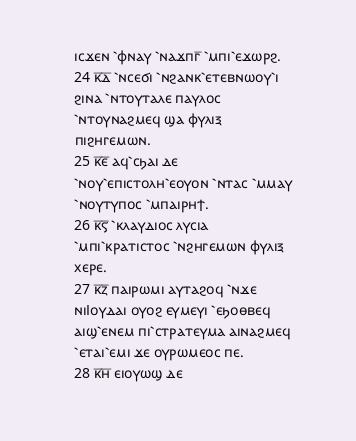ⲓⲥϫⲉⲛ ⳿ⲫⲛⲁⲩ ⳿ⲛⲁϫⲡⲅ̅ ⳿ⲙⲡⲓ⳿ⲉϫⲱⲣϩ.
24 ⲕ̅ⲇ̅ ⳿ⲛⲥⲉϭⲓ ⳿ⲛϩⲁⲛⲕ⳿ⲉⲧⲉⲃⲛⲱⲟⲩ⳿ⲓ ϩⲓⲛⲁ ⳿ⲛⲧⲟⲩⲧⲁⲗⲉ ⲡⲁⲩⲗⲟⲥ ⳿ⲛⲧⲟⲩⲛⲁϩⲙⲉϥ ϣⲁ ⲫⲩⲗⲓⲝ ⲡⲓϩⲏⲅⲉⲙⲱⲛ.
25 ⲕ̅ⲉ̅ ⲁϥ⳿ⲥϧⲁⲓ ⲇⲉ ⳿ⲛⲟⲩ⳿ⲉⲡⲓⲥⲧⲟⲗⲏ⳿ⲉⲟⲩⲟⲛ ⳿ⲛⲧⲁⲥ ⳿ⲙⲙⲁⲩ ⳿ⲛⲟⲩⲧⲩⲡⲟⲥ ⳿ⲙⲡⲁⲓⲣⲏϯ.
26 ⲕ̅ⲋ̅ ⳿ⲕⲗⲁⲩⲇⲓⲟⲥ ⲗⲩⲥⲓⲁ ⳿ⲙⲡⲓ⳿ⲕⲣⲁⲧⲓⲥⲧⲟⲥ ⳿ⲛϩⲏⲅⲉⲙⲱⲛ ⲫⲩⲗⲓⲝ ⲭⲉⲣⲉ.
27 ⲕ̅ⲍ̅ ⲡⲁⲓⲣⲱⲙⲓ ⲁⲩⲧⲁϩⲟϥ ⳿ⲛϫⲉ ⲛⲓⲒⲟⲩⲇⲁⲓ ⲟⲩⲟϩ ⲉⲩⲙⲉⲩⲓ ⳿ⲉϧⲟⲑⲃⲉϥ ⲁⲓϣ⳿ⲉⲛⲉⲙ ⲡⲓ⳿ⲥⲧⲣⲁⲧⲉⲩⲙⲁ ⲁⲓⲛⲁϩⲙⲉϥ ⳿ⲉⲧⲁⲓ⳿ⲉⲙⲓ ϫⲉ ⲟⲩⲣⲱⲙⲉⲟⲥ ⲡⲉ.
28 ⲕ̅ⲏ̅ ⲉⲓⲟⲩⲱϣ ⲇⲉ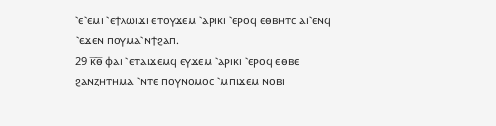⳿ⲉ⳿ⲉⲙⲓ ⳿ⲉϯⲗⲱⲓϫⲓ ⲉⲧⲟⲩϫⲉⲙ ⳿ⲁⲣⲓⲕⲓ ⳿ⲉⲣⲟϥ ⲉⲑⲃⲏⲧⲥ ⲁⲓ⳿ⲉⲛϥ ⳿ⲉϫⲉⲛ ⲡⲟⲩⲙⲁ⳿ⲛϯϩⲁⲡ.
29 ⲕ̅ⲑ̅ ⲫⲁⲓ ⳿ⲉⲧⲁⲓϫⲉⲙϥ ⲉⲩϫⲉⲙ ⳿ⲁⲣⲓⲕⲓ ⳿ⲉⲣⲟϥ ⲉⲑⲃⲉ ϩⲁⲛⲍⲏⲧⲏⲙⲁ ⳿ⲛⲧⲉ ⲡⲟⲩⲛⲟⲙⲟⲥ ⳿ⲙⲡⲓϫⲉⲙ ⲛⲟⲃⲓ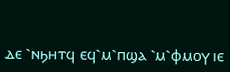ⲇⲉ ⳿ⲛϧⲏⲧϥ ⲉϥ⳿ⲙ⳿ⲡϣⲁ ⳿ⲙ⳿ⲫⲙⲟⲩ ⲓⲉ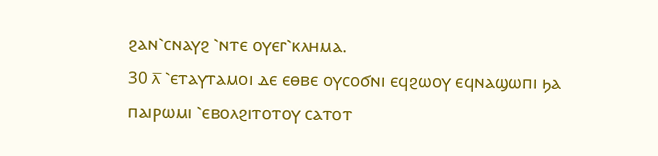ϩⲁⲛ⳿ⲥⲛⲁⲩϩ ⳿ⲛⲧⲉ ⲟⲩⲉⲅ⳿ⲕⲗⲏⲙⲁ.
30 ⲗ̅ ⳿ⲉⲧⲁⲩⲧⲁⲙⲟⲓ ⲇⲉ ⲉⲑⲃⲉ ⲟⲩⲥⲟϭⲛⲓ ⲉϥϩⲱⲟⲩ ⲉϥⲛⲁϣⲱⲡⲓ ϧⲁ ⲡⲁⲓⲣⲱⲙⲓ ⳿ⲉⲃⲟⲗϩⲓⲧⲟⲧⲟⲩ ⲥⲁⲧⲟⲧ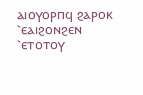ⲁⲓⲟⲩⲟⲣⲡϥ ϩⲁⲣⲟⲕ ⳿ⲉⲁⲓϩⲟⲛϩⲉⲛ ⳿ⲉⲧⲟⲧⲟⲩ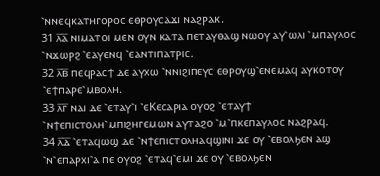⳿ⲛⲛⲉϥⲕⲁⲧⲏⲅⲟⲣⲟⲥ ⲉⲑⲣⲟⲩⲥⲁϫⲓ ⲛⲁϩⲣⲁⲕ.
31 ⲗ̅ⲁ̅ ⲛⲓⲙⲁⲧⲟⲓ ⲙⲉⲛ ⲟⲩⲛ ⲕⲁⲧⲁ ⲡⲉⲧⲁⲩⲑⲁϣ ⲛⲱⲟⲩ ⲁⲩ⳿ⲱⲗⲓ ⳿ⲙⲡⲁⲩⲗⲟⲥ ⳿ⲛϫⲱⲣϩ ⳿ⲉⲁⲩⲉⲛϥ ⳿ⲉⲁⲛⲧⲓⲡⲁⲧⲣⲓⲥ.
32 ⲗ̅ⲃ̅ ⲡⲉϥⲣⲁⲥϯ ⲇⲉ ⲁⲩⲭⲱ ⳿ⲛⲛⲓϩⲓⲡⲉⲩⲥ ⲉⲑⲣⲟⲩϣ⳿ⲉⲛⲉⲙⲁϥ ⲁⲩⲕⲟⲧⲟⲩ ⳿ⲉϯⲡⲁⲣⲉ⳿ⲙⲃⲟⲗⲏ.
33 ⲗ̅ⲅ̅ ⲛⲁⲓ ⲇⲉ ⳿ⲉⲧⲁⲩ⳿ⲓ ⳿ⲉⲔⲉⲥⲁⲣⲓⲁ ⲟⲩⲟϩ ⳿ⲉⲧⲁⲩϯ ⳿ⲛϯⲉⲡⲓⲥⲧⲟⲗⲏ⳿ⲙⲡⲓϩⲏⲅⲉⲙⲱⲛ ⲁⲩⲧⲁϩⲟ ⳿ⲙ⳿ⲡⲕⲉⲡⲁⲩⲗⲟⲥ ⲛⲁϩⲣⲁϥ.
34 ⲗ̅ⲇ̅ ⳿ⲉⲧⲁϥⲱϣ ⲇⲉ ⳿ⲛϯⲉⲡⲓⲥⲧⲟⲗⲏⲁϥϣⲓⲛⲓ ϫⲉ ⲟⲩ ⳿ⲉⲃⲟⲗϧⲉⲛ ⲁϣ ⳿ⲛ⳿ⲉⲡⲁⲣⲭⲓ⳿ⲁ ⲡⲉ ⲟⲩⲟϩ ⳿ⲉⲧⲁϥ⳿ⲉⲙⲓ ϫⲉ ⲟⲩ ⳿ⲉⲃⲟⲗϧⲉⲛ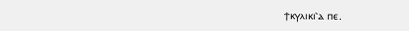ϯⲕⲩⲗⲓⲕⲓ⳿ⲁ ⲡⲉ.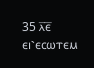35 ⲗ̅ⲉ̅ ⲉⲓ⳿ⲉⲥⲱⲧⲉⲙ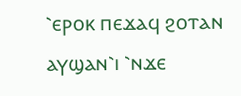⳿ⲉⲣⲟⲕ ⲡⲉϫⲁϥ ϩⲟⲧⲁⲛ ⲁⲩϣⲁⲛ⳿ⲓ ⳿ⲛϫⲉ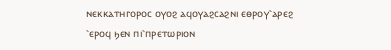ⲛⲉⲕⲕⲁⲧⲏⲅⲟⲣⲟⲥ ⲟⲩⲟϩ ⲁϥⲟⲩⲁϩⲥⲁϩⲛⲓ ⲉⲑⲣⲟⲩ⳿ⲁⲣⲉϩ ⳿ⲉⲣⲟϥ ϧⲉⲛ ⲡⲓ⳿ⲡⲣⲉⲧⲱⲣⲓⲟⲛ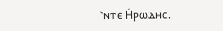⳿ⲛⲧⲉ Ⲏ̇ⲣⲱⲇⲏⲥ.